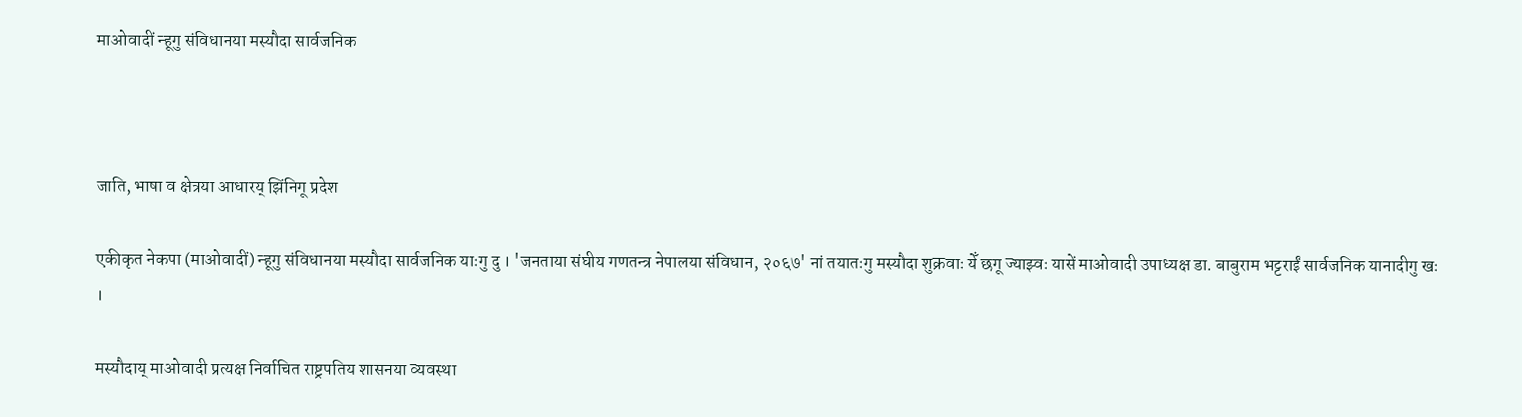माओवादीं न्हूगु संविधानया मस्यौदा सार्वजनिक



जाति, भाषा व क्षेत्रया आधारय् झिंनिगू प्रदेश

एकीकृत नेकपा (माओवादीं) न्हूगु संविधानया मस्यौदा सार्वजनिक याःगु दु । 'जनताया संघीय गणतन्त्र नेपालया संविधान, २०६७' नां तयातःगु मस्यौदा शुक्रवाः येँ छगू ज्याझ्वः यासें माओवादी उपाध्यक्ष डा. बाबुराम भट्टराईं सार्वजनिक यानादीगु खः ।

मस्यौदाय् माओवादी प्रत्यक्ष निर्वाचित राष्ट्रपतिय शासनया व्यवस्था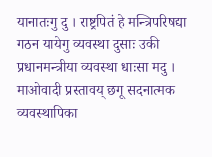यानातःगु दु । राष्ट्रपितं हे मन्त्रिपरिषद्या गठन यायेगु व्यवस्था दुसाः उकी प्रधानमन्त्रीया व्यवस्था धाःसा मदु । माओवादी प्रस्तावय् छगू सदनात्मक व्यवस्थापिका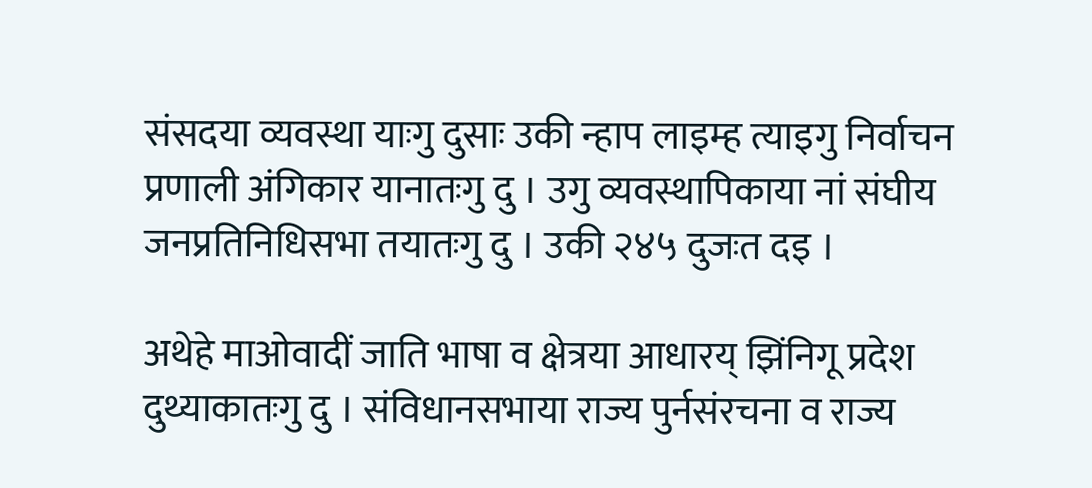संसदया व्यवस्था याःगु दुसाः उकी न्हाप लाइम्ह त्याइगु निर्वाचन प्रणाली अंगिकार यानातःगु दु । उगु व्यवस्थापिकाया नां संघीय जनप्रतिनिधिसभा तयातःगु दु । उकी २४५ दुजःत दइ ।

अथेहे माओवादीं जाति भाषा व क्षेत्रया आधारय् झिंनिगू प्रदेश दुथ्याकातःगु दु । संविधानसभाया राज्य पुर्नसंरचना व राज्य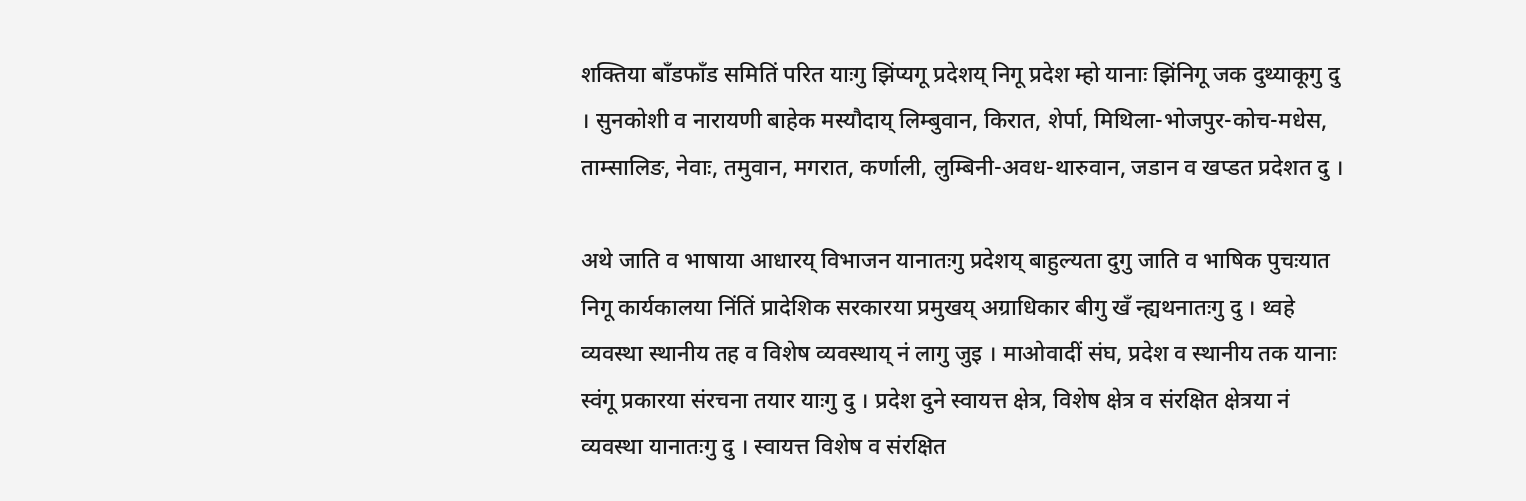शक्तिया बाँडफाँड समितिं परित याःगु झिंप्यगू प्रदेशय् निगू प्रदेश म्हो यानाः झिंनिगू जक दुथ्याकूगु दु । सुनकोशी व नारायणी बाहेक मस्यौदाय् लिम्बुवान, किरात, शेर्पा, मिथिला-भोजपुर-कोच-मधेस, ताम्सालिङ, नेवाः, तमुवान, मगरात, कर्णाली, लुम्बिनी-अवध-थारुवान, जडान व खप्डत प्रदेशत दु ।

अथे जाति व भाषाया आधारय् विभाजन यानातःगु प्रदेशय् बाहुल्यता दुगु जाति व भाषिक पुचःयात निगू कार्यकालया निंतिं प्रादेशिक सरकारया प्रमुखय् अग्राधिकार बीगु खँ न्ह्यथनातःगु दु । थ्वहे व्यवस्था स्थानीय तह व विशेष व्यवस्थाय् नं लागु जुइ । माओवादीं संघ, प्रदेश व स्थानीय तक यानाः स्वंगू प्रकारया संरचना तयार याःगु दु । प्रदेश दुने स्वायत्त क्षेत्र, विशेष क्षेत्र व संरक्षित क्षेत्रया नं व्यवस्था यानातःगु दु । स्वायत्त विशेष व संरक्षित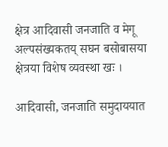क्षेत्र आदिवासी जनजाति व मेगू अल्पसंख्यकतय् सघन बसोबासया क्षेत्रया विशेष व्यवस्था खः ।

आदिवासी, जनजाति समुदाययात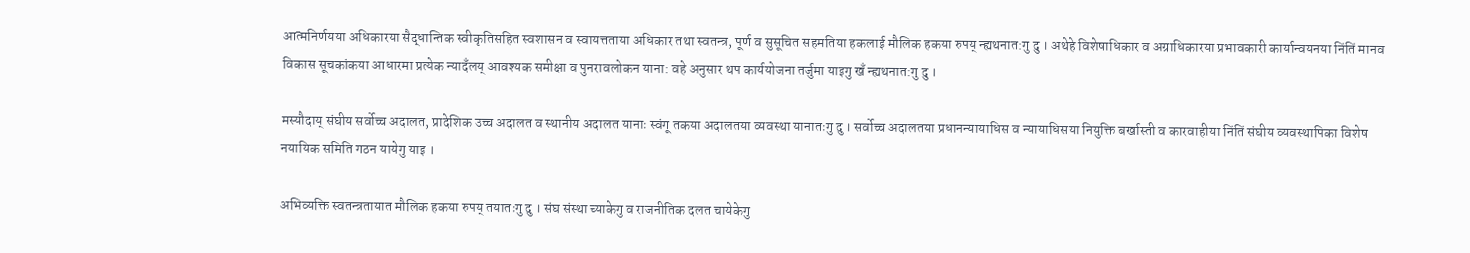आत्मनिर्णयया अधिकारया सैद्धान्तिक स्वीकृतिसहित स्वशासन व स्वायत्तताया अधिकार तथा स्वतन्त्र, पूर्ण व सुसूचित सहमतिया हकलाई मौलिक हकया रुपय् न्ह्यथनात:गु दु । अथेहे विशेषाधिकार व अग्राधिकारया प्रभावकारी कार्यान्वयनया निंतिं मानव विकास सूचकांकया आधारमा प्रत्येक न्यादँलय् आवश्यक समीक्षा व पुनरावलोकन याना: वहे अनुसार थप कार्ययोजना तर्जुमा याइगु खँ न्ह्यथनात:गु दु ।

मस्यौदाय् संघीय सर्वोच्च अदालत, प्रादेशिक उच्च अदालत व स्थानीय अदालत यानाः स्वंगू तकया अदालतया व्यवस्था यानातःगु दु । सर्वोच्च अदालतया प्रधानन्यायाधिस व न्यायाधिसया नियुक्ति बर्खास्ती व कारवाहीया निंतिं संघीय व्यवस्थापिका विशेष नयायिक समिति गठन यायेगु याइ ।

अभिव्यक्ति स्वतन्त्रतायात मौलिक हकया रुपय् तयातःगु दु । संघ संस्था च्याकेगु व राजनीतिक दलत चायेकेगु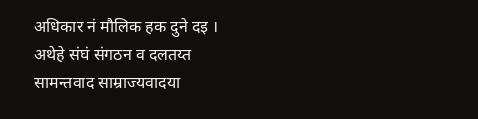अधिकार नं मौलिक हक दुने दइ । अथेहे संघं संगठन व दलतय्त सामन्तवाद साम्राज्यवादया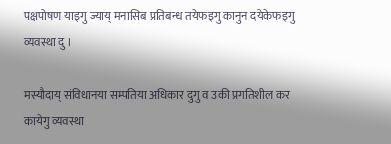पक्षपोषण याइगु ज्याय् मनासिब प्रतिबन्ध तयेफइगु कानुन दयेकेफइगु व्यवस्था दु ।

मस्यौदाय् संविधानया सम्पतिया अधिकार दुगु व उकी प्रगतिशील कर कायेगु व्यवस्था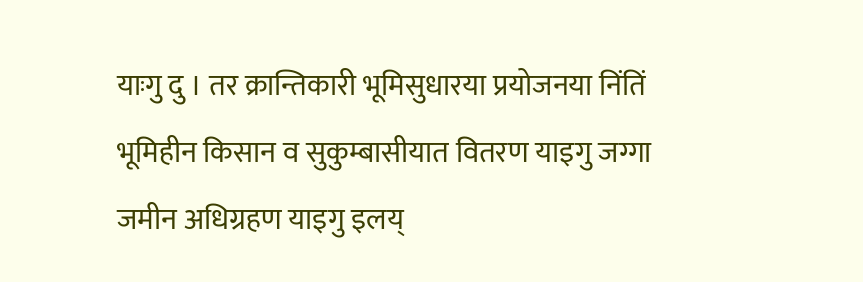याःगु दु । तर क्रान्तिकारी भूमिसुधारया प्रयोजनया निंतिं भूमिहीन किसान व सुकुम्बासीयात वितरण याइगु जग्गा जमीन अधिग्रहण याइगु इलय्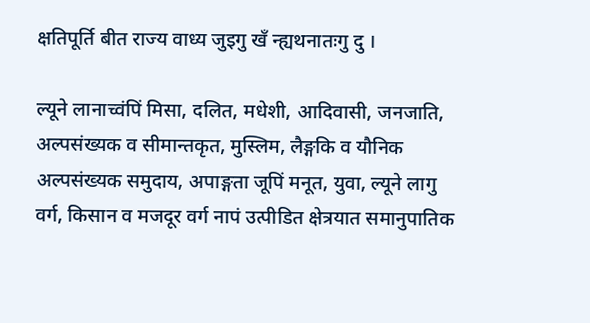क्षतिपूर्ति बीत राज्य वाध्य जुइगु खँ न्ह्यथनातःगु दु ।

ल्यूने लानाच्वंपिं मिसा, दलित, मधेशी, आदिवासी, जनजाति, अल्पसंख्यक व सीमान्तकृत, मुस्लिम, लैङ्गकि व यौनिक अल्पसंख्यक समुदाय, अपाङ्गता जूपिं मनूत, युवा, ल्यूने लागु वर्ग, किसान व मजदूर वर्ग नापं उत्पीडित क्षेत्रयात समानुपातिक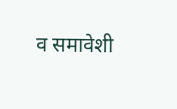व समावेशी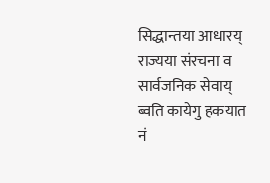सिद्धान्तया आधारय् राज्यया संरचना व सार्वजनिक सेवाय् ब्वति कायेगु हकयात नं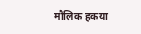मौलिक हकया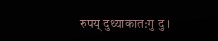रुपय् दुथ्याकात:गु दु ।